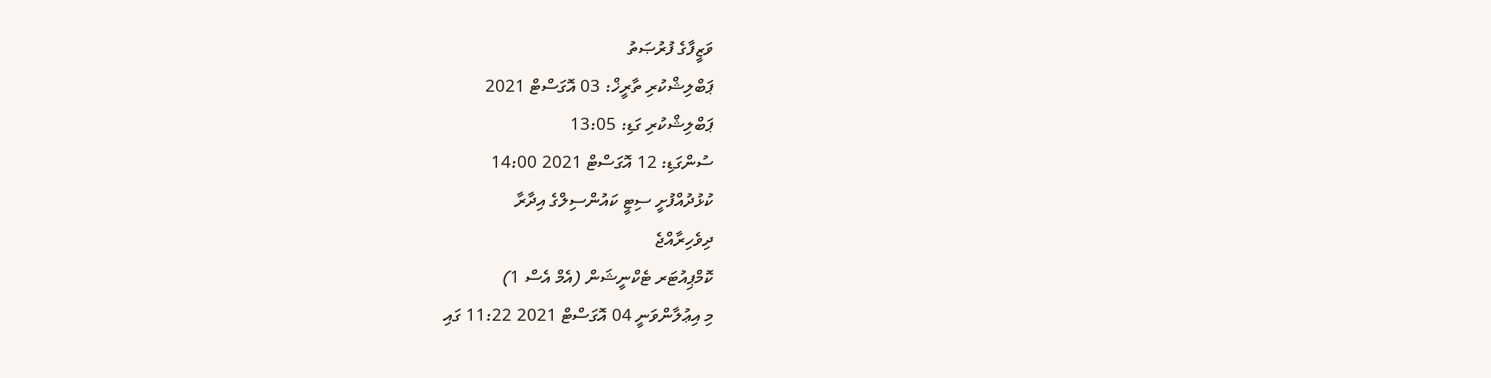ވަޒީފާގެ ފުރުޞަތު
ޕަބްލިޝްކުރި ތާރީޚް: 03 އޮގަސްޓް 2021
ޕަބްލިޝްކުރި ގަޑި: 13:05
ސުންގަޑި: 12 އޮގަސްޓް 2021 14:00
ކުޅުދުއްފުށީ ސިޓީ ކައުންސިލްގެ އިދާރާ
ދިވެހިރާއްޖެ
ކޮމްޕިއުޓަރ ޓެކްނީޝަން (އެމް އެސް 1)
މި އިޢުލާންވަނީ 04 އޮގަސްޓް 2021 11:22 ގައި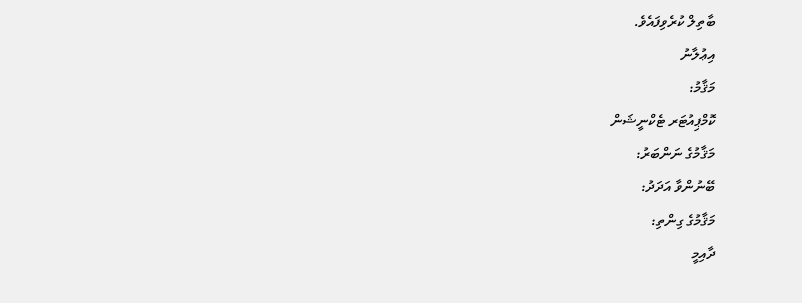ބާތިލް ކުރެވިފައެވެ.
އިޢުލާނު
މަޤާމު:
ކޮމްޕިއުޓަރ ޓެކްނީޝަން
މަޤާމުގެ ނަންބަރު:
ބޭނުންވާ އަދަދު:
މަޤާމުގެ ގިންތި:
ދާއިމީ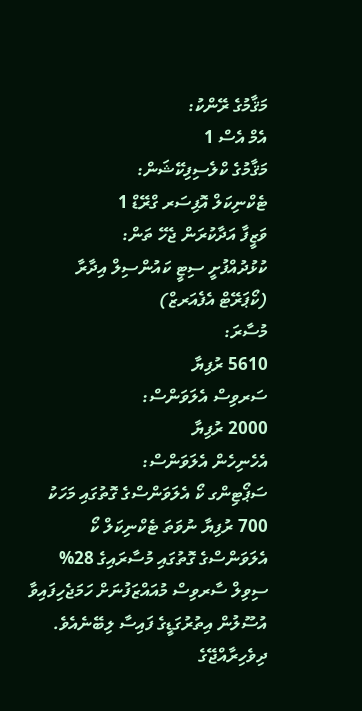މަޤާމުގެ ރޭންކު:
އެމް އެސް 1
މަޤާމުގެ ކްލެސިފިކޭޝަން:
ޓެކްނިކަލް އޮފިސަރ ގްރޭޑް 1
ވަޒީފާ އަދާކުރަން ޖެހޭ ތަން:
ކުޅުދުއްފުށީ ސިޓީ ކައުންސިލް އިދާރާ  (ކޯޕަރޭޓް އެފެއަރޒް)
މުސާރަ:
5610 ރުފިޔާ
ސަރވިސް އެލަވަންސް:
2000 ރުފިޔާ
އެހެނިހެން އެލަވަންސް:
ސަޕޯޓިންގ ކޯ އެލަވަންސްގެ ގޮތުގައި މަހަކު 700 ރުފިޔާ ނުވަތަ ޓެކްނިކަލް ކޯ އެލަވަންސްގެ ގޮތުގައި މުސާރައިގެ 28%
ސިވިލް ސާރވިސް މުއައްޒަފުނަށް ހަމަޖެހިފައިވާ އުސޫލުން އިތުރުގަޑީގެ ފައިސާ ލިބޭނެއެވެ.
ދިވެހިރާއްޖޭގެ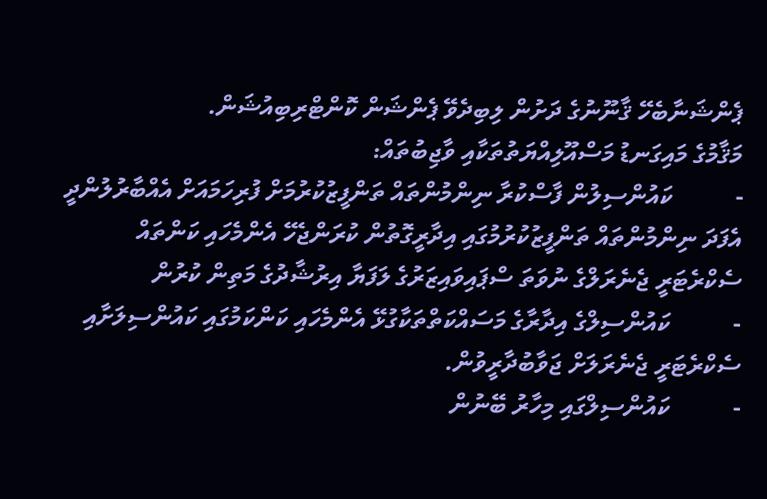ޕެންޝަނާބެހޭ ޤާނޫނުގެ ދަށުން ލިބިދެވޭ ޕެންޝަން ކޮންޓްރިބިއުޝަން.
މަޤާމުގެ މައިގަނޑު މަސްއޫލިއްޔަތުތަކާއި ވާޖިބުތައް:
-          ކައުންސިލުން ފާސްކުރާ ނިންމުންތައް ތަންފީޒުކުރުމަށް ފުރިހަމައަށް އެއްބާރުލުންދީ އެފަދަ ނިންމުންތައް ތަންފީޒުކުރުމުގައި އިދާރީގޮތުން ކުރަންޖެހޭ އެންމެހައި ކަންތައް ސެކްރެޓަރީ ޖެނެރަލްގެ ނުވަތަ ސްޕައިވައިޒަރުގެ ލަފަޔާ އިރުޝާދުގެ މަތިން ކުރުން
-          ކައުންސިލްގެ އިދާރާގެ މަސައްކަތްތަކާގުޅޭ އެންމެހައި ކަންކަމުގައި ކައުންސިލަށާއި ސެކްރެޓަރީ ޖެނެރަލަށް ޖަވާބުދާރީވުން.
-          ކައުންސިލްގައި މިހާރު ބޭނުން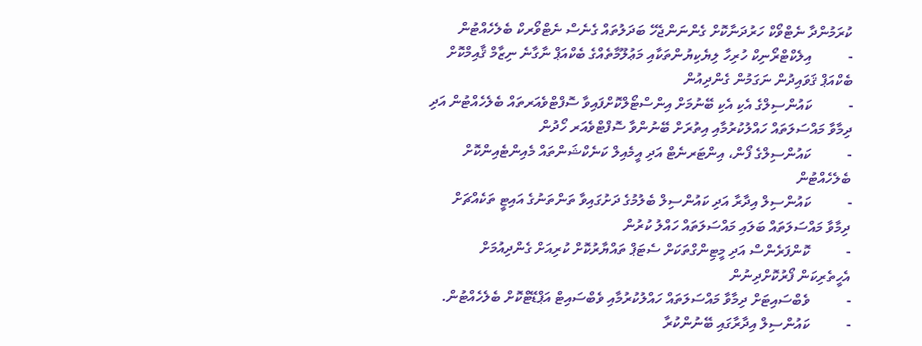ކުރަމުންދާ ނެޓްވޯކް ހަރުދަނާކޮށް ގެންނަންޖެހޭ ބަދަލުތައް ގެނެސް ނެޓްވޯރކް ބެލެހެއްޓުން
-          އިލެކްޓްރޯނިކް ހުރިހާ ލިޔެކިޔުންތަކާއި މަޢުލޫމާތެއްގެ ބެކްއަޕް ނާގާނެ ނިޒާމް ޤާއިމްކޮށް ބެކްއަޕް ޤަވައިދުން ނަގަމުން ގެންދިއުން
-          ކައުންސިލްގެ އެކި އެކި ބޭނުމަށް އިންސްޓޯލްކޮށްފައިވާ ސޮފްޓްވެއަރތައް ބެލެހެއްޓުން އަދި ދިމާވާ މައްސަލަތައް ހައްލުކުރުމާއި އިތުރަށް ބޭނުންވާ ސޮފްޓްވެއަރ ހޯދުން
-          ކައުންސިލްގެ ފޯން، އިންޓަރނެޓް އަދި އީމެއިލް ކަނެކްޝަންތައް މެއިންޓެއިންކޮށް ބެލެހެއްޓުން
-          ކައުންސިލް އިދާރާ އަދި ކައުންސިލް ބެލުމުގެ ދަށުގައިވާ ތަންތަނުގެ އައިޓީ ތަކެއްޗަށް ދިމާވާ މައްސަލަތައް ބަލައި މައްސަލަތައް ހައްލު ކުރުން
-          ކޮންފަރެންސް އަދި މީޓިންގްތަކަށް ސެޓަޕް ތައްޔާރުކޮށް ކުރިއަށް ގެންދިއުމަށް އެހީތެރިކަން ފޯރުކޮށްދިނުން
-          ވެބްސައިޓަށް ދިމާވާ މައްސަލަތައް ހައްލުކުރުމާއި ވެބްސައިޓް އަޕްޑޭޓްކޮށް ބެލެހެއްޓުން.
-          ކައުންސިލް އިދާރާގައި ބޭނުންކުރާ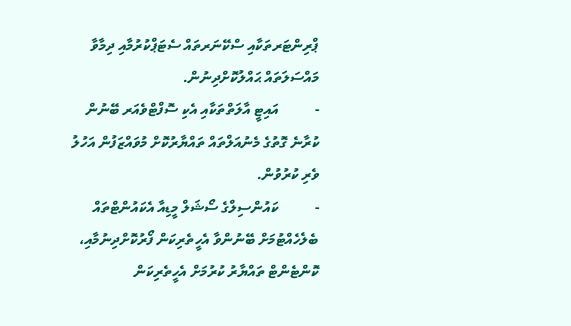ޕްރިންޓަރތަކާއި ސްކޭނަރތައް ސެޓަޕްކުރުމާއި ދިމާވާ މައްސަލަތައް ޙައްލުކޮށްދިނުން.
-          އައިޓީ އާލަތްތަކާއި އެކި ސޮފްޓްވެއަރ ބޭނުން ކުރާނެ ގޮތުގެ މެނުއަލްތައް ތައްޔާރުކޮށް މުވައްޒަފުން އަހުލު ވެރި ކުރުވުން.
-          ކައުންސިލްގެ ސޯޝަލް މީޑިއާ އެކައުންޓްތައް ބެލެހެއްޓުމަށް ބޭނުންވާ އެހީތެރިކަން ފޯރުކޮށްދިނުމާއި، ކޮންޓެންޓް ތައްޔާރު ކުރުމަށް އެހީތެރިކަން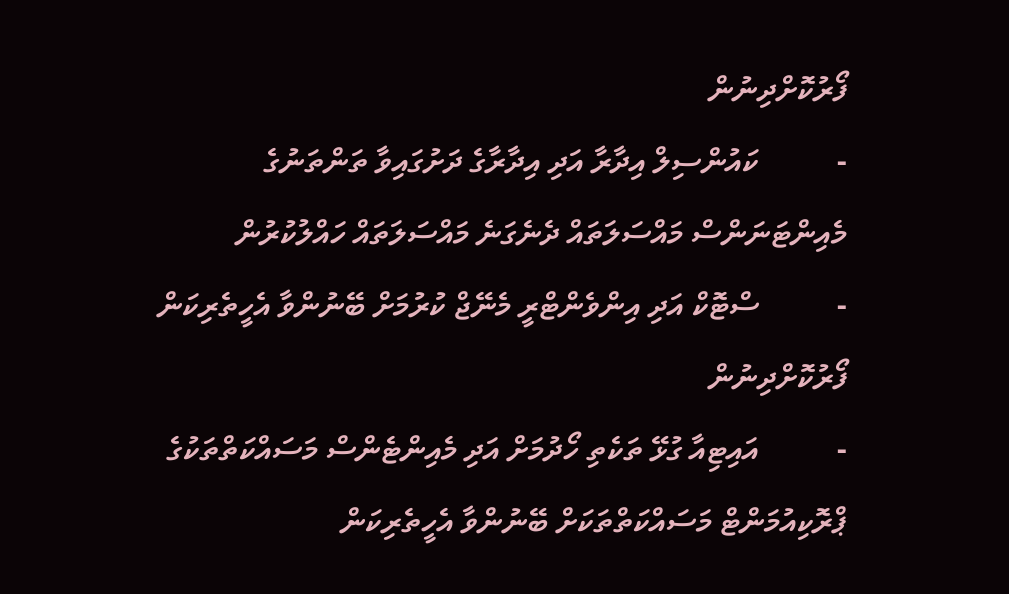ފޯރުކޮށްދިނުން
-          ކައުންސިލް އިދާރާ އަދި އިދާރާގެ ދަށުގައިވާ ތަންތަނުގެ މެއިންޓަނަންސް މައްސަލަތައް ދެނެގަނެ މައްސަލަތައް ހައްލުކުރުން
-          ސްޓޮކް އަދި އިންވެންޓްރީ މެނޭޖް ކުރުމަށް ބޭނުންވާ އެހީތެރިކަން ފޯރުކޮށްދިނުން
-          އައިޓިއާ ގުޅޭ ތަކެތި ހޯދުމަށް އަދި މެއިންޓެންސް މަސައްކަތްތަކުގެ ޕްރޮކިއުމަންޓް މަސައްކަތްތަކަށް ބޭނުންވާ އެހީތެރިކަން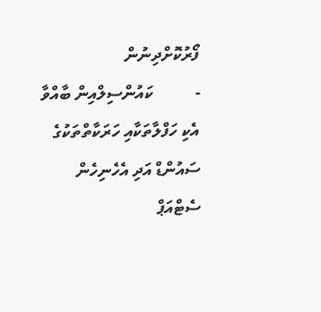ފޯރުކޮށްދިނުން
-          ކައުންސިލްއިން ބާއްވާ އެކި ހަފްލާތަކާއި ހަރަކާތްތަކުގެ ސައުންޑް އަދި އެހެނިހެން ސެޓްއަޕް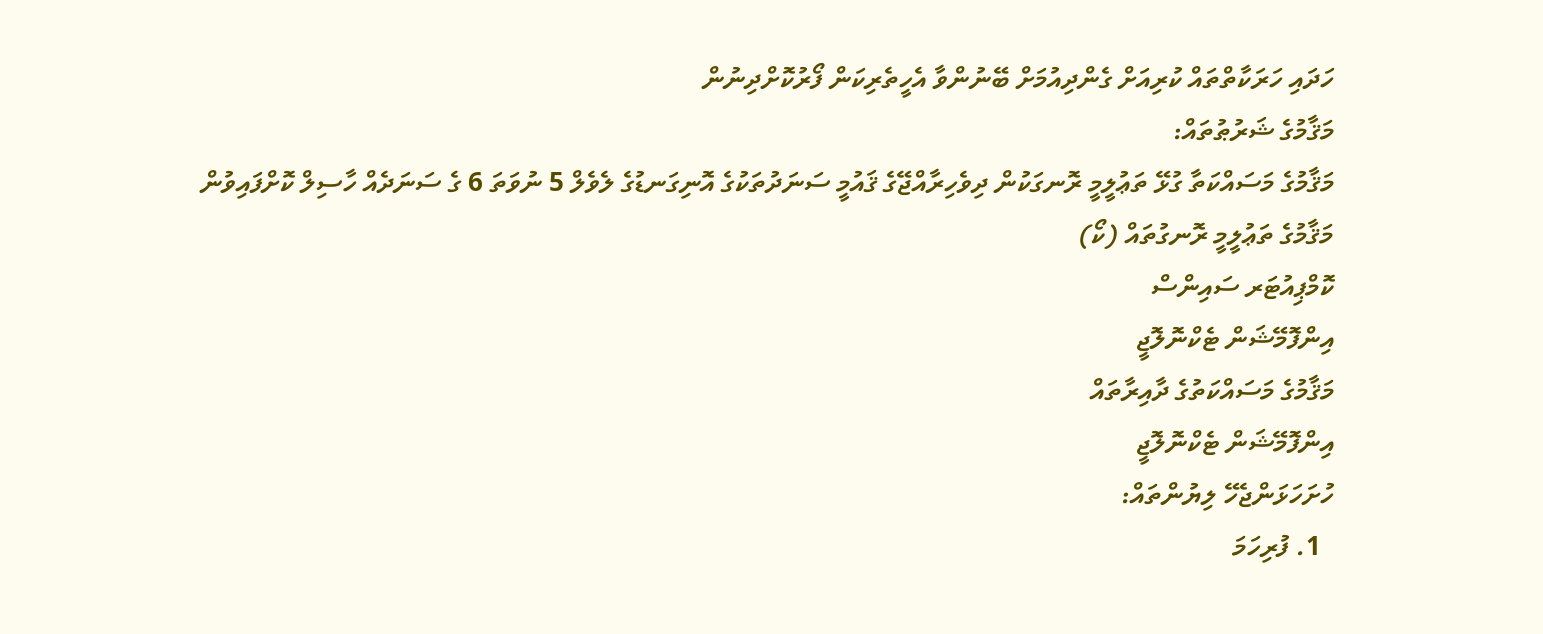ހަދައި ހަރަކާތްތައް ކުރިއަށް ގެންދިއުމަށް ބޭނުންވާ އެހީތެރިކަން ފޯރުކޮށްދިނުން
މަޤާމުގެ ޝަރުޠުތައް:
މަޤާމުގެ މަސައްކަތާ ގުޅޭ ތަޢުލީމީ ރޮނގަކުން ދިވެހިރާއްޖޭގެ ޤައުމީ ސަނަދުތަކުގެ އޮނިގަނޑުގެ ލެވެލް 5 ނުވަތަ 6 ގެ ސަނަދެއް ހާސިލް ކޮށްފައިވުން
މަޤާމުގެ ތަޢުލީމީ ރޮނގުތައް (ކޯ)
ކޮމްޕިއުޓަރ ސައިންސް
އިންފޮމޭޝަން ޓެކްނޮލޮޖީ
މަޤާމުގެ މަސައްކަތުގެ ދާއިރާތައް
އިންފޮމޭޝަން ޓެކްނޮލޮޖީ
ހުށަހަޅަންޖެހޭ ލިޔުންތައް:
  1. ފުރިހަމަ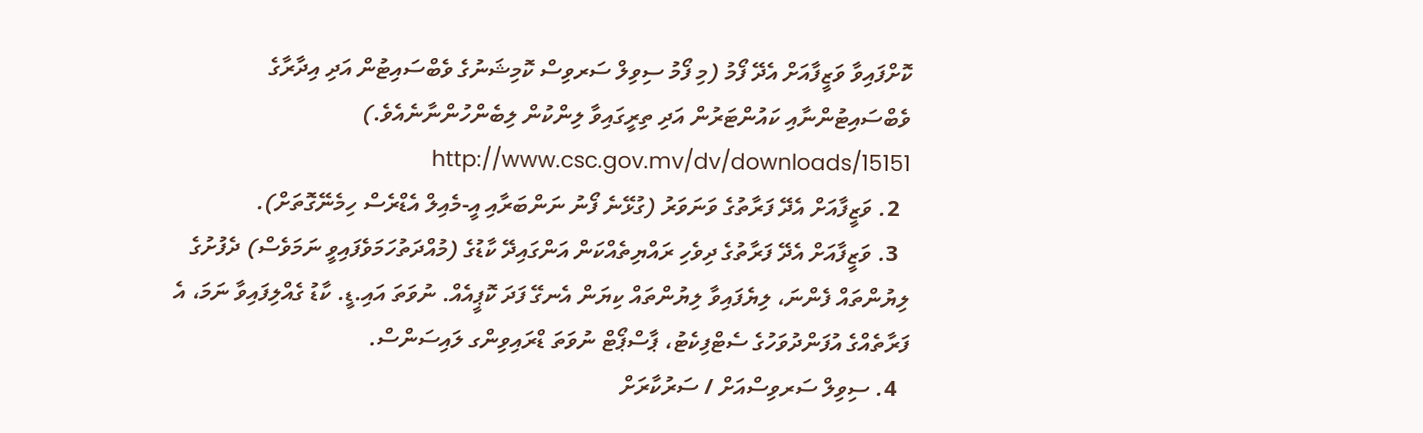ކޮށްފައިވާ ވަޒީފާއަށް އެދޭ ފޯމު (މި ފޯމު ސިވިލް ސަރވިސް ކޮމިޝަނުގެ ވެބްސައިޓުން އަދި އިދާރާގެ ވެބްސައިޓުންނާއި ކައުންޓަރުން އަދި ތިރީގައިވާ ލިންކުން ލިބެންހުންނާނެއެވެ.) http://www.csc.gov.mv/dv/downloads/15151
  2. ވަޒީފާއަށް އެދޭ ފަރާތުގެ ވަނަވަރު (ގުޅޭނެ ފޯނު ނަންބަރާއި އީ-މެއިލް އެޑްރެސް ހިމެނޭގޮތަށް).
  3. ވަޒީފާއަށް އެދޭ ފަރާތުގެ ދިވެހި ރައްޔިތެއްކަން އަންގައިދޭ ކާޑުގެ (މުއްދަތުހަމަވެފައިވީ ނަމަވެސް) ދެފުށުގެ ލިޔުންތައް ފެންނަ، ލިޔެފައިވާ ލިޔުންތައް ކިޔަން އެނގޭ ފަދަ ކޮޕީއެއް. ނުވަތަ އައި.ޑީ. ކާޑު ގެއްލިފައިވާ ނަމަ، އެ ފަރާތެއްގެ އުފަންދުވަހުގެ ސެޓްފިކެޓު، ޕާސްޕޯޓް ނުވަތަ ޑްރައިވިންގ ލައިސަންސް.
  4. ސިވިލް ސަރވިސްއަށް / ސަރުކާރަށް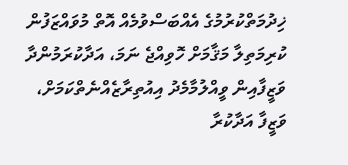ޚިދުމަތްކުރުމުގެ އެއްބަސްވުމެއް އޮތް މުވައްޒަފުން ކުރިމަތިލާ މަޤާމަށް ހޮވިއްޖެ ނަމަ، އަދާކުރަމުންދާ ވަޒީފާއިން ވީއްލުމާމެދު އިއުތިރާޒެއްނެތްކަމަށް، ވަޒީފާ އަދާކުރާ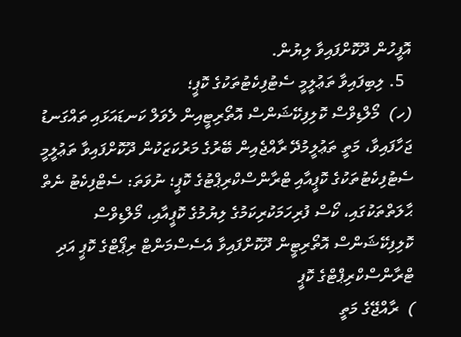އޮފީހުން ދޫކޮށްފައިވާ ލިޔުން.
  5. ލިބިފައިވާ ތަޢުލީމީ ސެޓުފިކެޓުތަކުގެ ކޮޕީ؛
(ހ)  މޯލްޑިވްސް ކޮލިފިކޭޝަންސް އޮތޯރިޓީއިން ލެވަލް ކަނޑައަޅައި ތައްގަނޑު ޖަހާފައިވާ، މަތީ ތަޢުލީމުދޭ ރާއްޖެއިން ބޭރުގެ މަރުކަޒަކުން ދޫކޮށްފައިވާ ތަޢުލީމީ ސެޓުފިކެޓުތަކުގެ ކޮޕީއާއި ޓްރާންސްކްރިޕްޓުގެ ކޮޕީ؛ ނުވަތަ: ސެޓްފިކެޓު ނެތް ޙާލަތްތަކުގައި، ކޯސް ފުރިހަމަކުރިކަމުގެ ލިޔުމުގެ ކޮޕީއާއި، މޯލްޑިވްސް ކޮލިފިކޭޝަންސް އޮތޯރިޓީން ދޫކޮށްފައިވާ އެސެސްމަންޓް ރިޕޯޓްގެ ކޮޕީ އަދި ޓްރާންސްކްރިޕްޓްގެ ކޮޕީ
)  ރާއްޖޭގެ މަތީ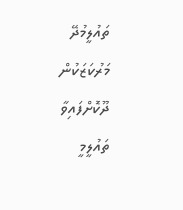ތައުލީމުދޭ މަރުކަޒަކުން ދޫކޮށްފައިވާ ތައުލީމީ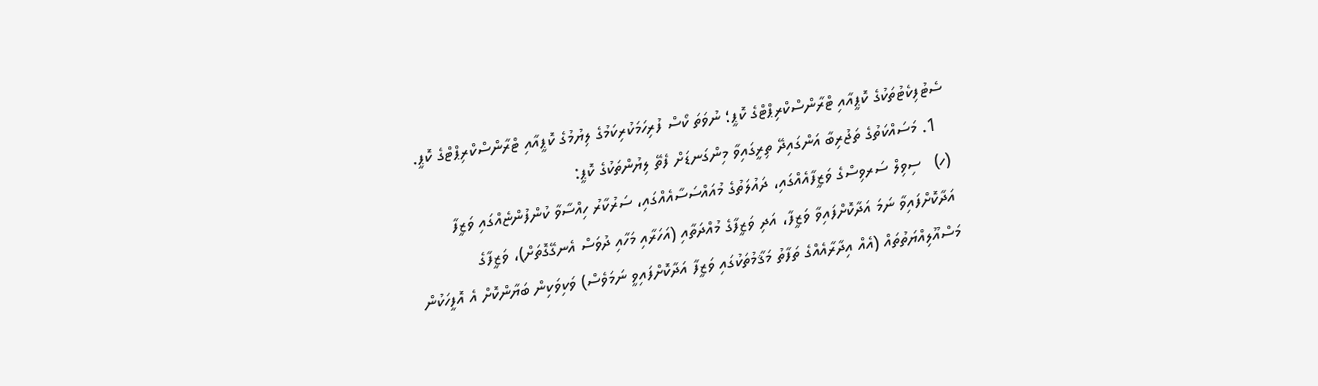ސެޓުފިކެޓުތަކުގެ ކޮޕީއާއި ޓްރާންސްކްރިޕްޓްގެ ކޮޕީ؛ ނުވަތަ ކޯސް ފުރިހަމަކުރިކަމުގެ ލިޔުމުގެ ކޮޕީއާއި ޓްރާންސްކްރިޕްޓްގެ ކޮޕީ.
  1. މަސައްކަތުގެ ތަޖުރިބާ އަންގައިދޭ ތިރީގައިވާ މިންގަނޑަށް ފެތޭ ލިޔުންތަކުގެ ކޮޕީ:
(ހ)   ސިވިލް ސަރވިސްގެ ވަޒީފާއެއްގައި، ދައުލަތުގެ މުއައްސަސާއެއްގައި، ސަރުކާރު ހިއްސާވާ ކުންފުންޏެއްގައި ވަޒީފާ އަދާކޮށްފައިވާ ނަމަ އަދާކޮށްފައިވާ ވަޒީފާ، އަދި ވަޒީފާގެ މުއްދަތާއި (އަހަރާއި މަހާއި ދުވަސް އެނގޭގޮތަށް)، ވަޒީފާގެ މަސްއޫލިއްޔަތުތައް (އެއް އިދާރާއެއްގެ ތަފާތު މަޤާމުތަކުގައި ވަޒީފާ އަދާކޮށްފައިވީ ނަމަވެސް) ވަކިވަކިން ބަޔާންކޮށް އެ އޮފީހަކުން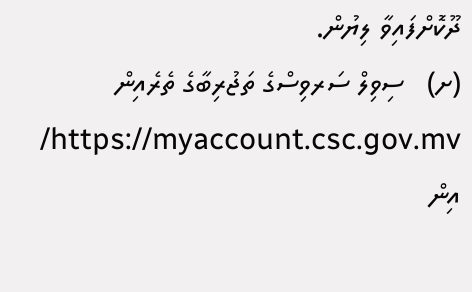ދޫކޮށްފައިވާ ލިޔުން.
(ށ)   ސިވިލް ސަރވިސްގެ ތަޖުރިބާގެ ތެރެއިން https://myaccount.csc.gov.mv/ އިން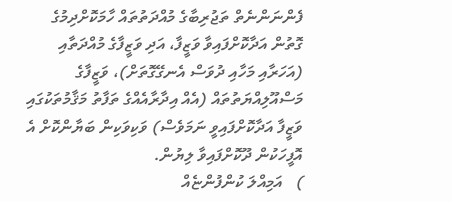ފެންނަންނެތް ތަޖުރިބާގެ މުއްދަތުތައް ހާމަކޮށްދިމުގެ ގޮތުން އަދާކޮށްފައިވާ ވަޒީފާ، އަދި ވަޒީފާގެ މުއްދަތާއި (އަހަރާއި މަހާއި ދުވަސް އެނގޭގޮތަށް)، ވަޒީފާގެ މަސްއޫލިއްޔަތުތައް (އެއް އިދާރާއެއްގެ ތަފާތު މަޤާމުތަކުގައި ވަޒީފާ އަދާކޮށްފައިވީ ނަމަވެސް) ވަކިވަކިން ބަޔާންކޮށް އެ އޮފީހަކުން ދޫކޮށްފައިވާ ލިޔުން.
)   އަމިއްލަ ކުންފުންޏެއް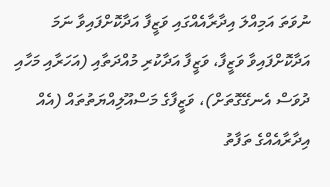ނުވަތަ އަމިއްލަ އިދާރާއެއްގައި ވަޒީފާ އަދާކޮށްފައިވާ ނަމަ އަދާކޮށްފައިވާ ވަޒީފާ، ވަޒީފާ އަދާކުރި މުއްދަތާއި (އަހަރާއި މަހާއި ދުވަސް އެނގޭގޮތަށް)، ވަޒީފާގެ މަސްއޫލިއްޔަތުތައް (އެއް އިދާރާއެއްގެ ތަފާތު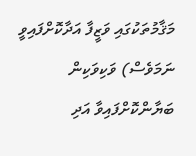މަޤާމުތަކުގައި ވަޒީފާ އަދާކޮށްފައިވީ ނަމަވެސް) ވަކިވަކިން ބަޔާންކޮށްފައިވާ އަދި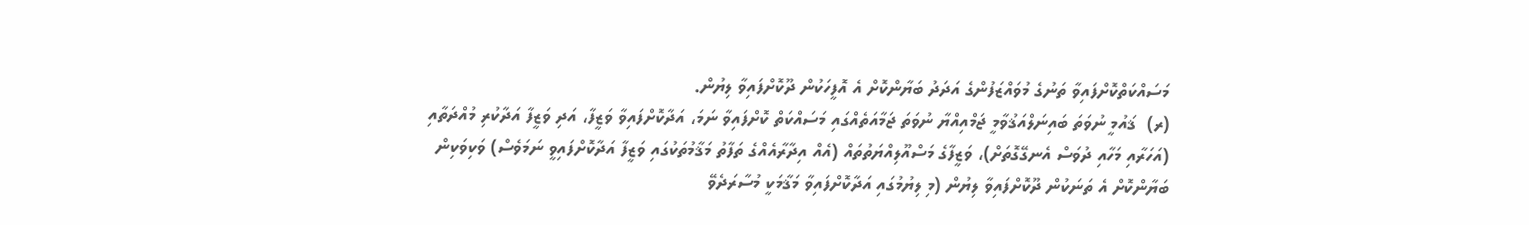މަސައްކަތްކޮށްފައިވާ ތަނުގެ މުވައްޒަފުންގެ އަދަދު ބަޔާންކޮށް އެ އޮފީހަކުން ދޫކޮށްފައިވާ ލިޔުން.
(ރ)  ޤައުމީ ނުވަތަ ބައިނަލްއަޤުވާމީ ޖަމްއިއްޔާ ނުވަތަ ޖަމާއަތެއްގައި މަސައްކަތް ކޮށްފައިވާ ނަމަ، އަދާކޮށްފައިވާ ވަޒީފާ، އަދި ވަޒީފާ އަދާކުރި މުއްދަތާއި (އަހަރާއި މަހާއި ދުވަސް އެނގޭގޮތަށް)، ވަޒީފާގެ މަސްއޫލިއްޔަތުތައް (އެއް އިދާރާއެއްގެ ތަފާތު މަޤާމުތަކުގައި ވަޒީފާ އަދާކޮށްފައިވީ ނަމަވެސް) ވަކިވަކިން ބަޔާންކޮށް އެ ތަނަކުން ދޫކޮށްފައިވާ ލިޔުން (މި ލިޔުމުގައި އަދާކޮށްފައިވާ މަޤާމަކީ މުސާރަދެވޭ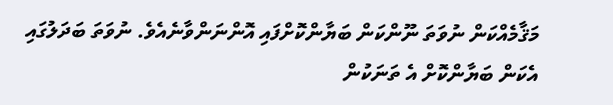މަޤާމެއްކަން ނުވަތަ ނޫންކަން ބަޔާންކޮށްފައި އޮންނަންވާނެއެވެ. ނުވަތަ ބަދަލުގައި އެކަން ބަޔާންކޮށް އެ ތަނަކުން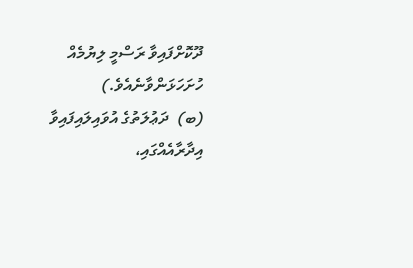ދޫކޮށްފައިވާ ރަސްމީ ލިޔުމެއް ހުށަހަޅަންވާނެއެވެ.)
(ބ)  ދަޢުލަތުގެ އުވައިލައިފައިވާ އިދާރާއެއްގައި،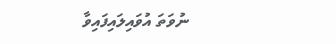ނުވަތަ އުވައިލައިފައިވާ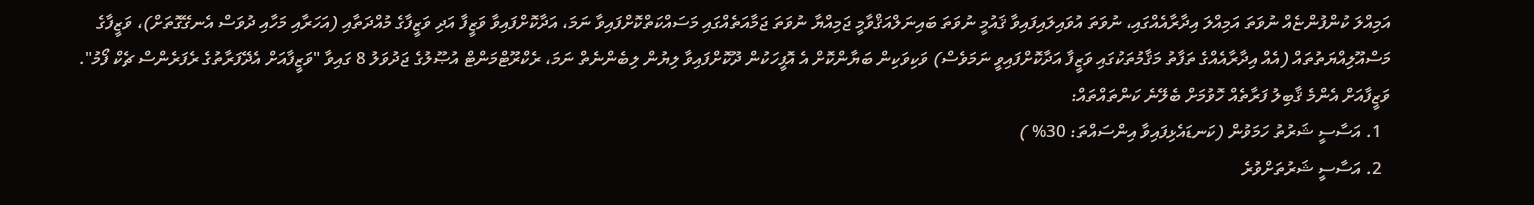އަމިއްލަ ކުންފުންޏެއް ނުވަތަ އަމިއްލަ އިދާރާއެއްގައި، ނުވަތަ އުވައިލައިފައިވާ ޤައުމީ ނުވަތަ ބައިނަލްއަޤްވާމީ ޖަމިއްޔާ ނުވަތަ ޖަމާއަތެއްގައި މަސައްކަތްކޮށްފައިވާ ނަމަ، އަދާކޮށްފައިވާ ވަޒީފާ އަދި ވަޒީފާގެ މުއްދަތާއި (އަހަރާއި މަހާއި ދުވަސް އެނގޭގޮތަށް)، ވަޒީފާގެ މަސްއޫލިއްޔަތުތައް (އެއް އިދާރާއެއްގެ ތަފާތު މަޤާމުތަކުގައި ވަޒީފާ އަދާކޮށްފައިވީ ނަމަވެސް) ވަކިވަކިން ބަޔާންކޮށް އެ އޮފީހަކުން ދޫކޮށްފައިވާ ލިޔުން ލިބެންނެތް ނަމަ، ރެކްރޫޓްމަންޓް އުޞޫލުގެ ޖަދުވަލު 8 ގައިވާ "ވަޒީފާއަށް އެދޭފަރާތުގެ ރެފަރެންސް ޗެކް ފޯމު".
ވަޒީފާއަށް އެންމެ ޤާބިލު ފަރާތެއް ހޮވުމަށް ބެލޭނެ ކަންތައްތައް:
  1. އަސާސީ ޝަރުތު ހަމަވުން (ކަނޑައެޅިފައިވާ އިންސައްތަ: 30% )
  2. އަސާސީ ޝަރުތަށްވުރެ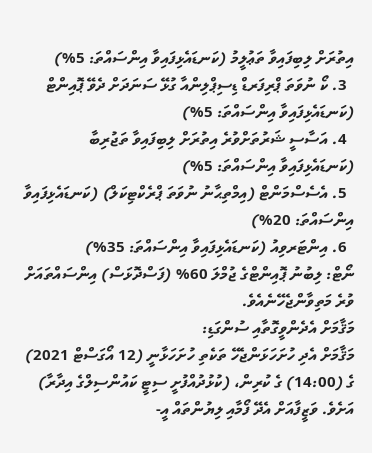އިތުރަށް ލިބިފައިވާ ތަޢުލީމު (ކަނޑައެޅިފައިވާ އިންސައްތަ: 5%)
  3. ކޯ ނުވަތަ ޕްރިފަރޑް ޑިސިޕްލިންއާ ގުޅޭ ސަނަދަށް ދެވޭ ޕޮއިންޓް (ކަނޑައެޅިފައިވާ އިންސައްތަ: 5%)
  4. އަސާސީ ޝަރުތަށްވުރެ އިތުރަށް ލިބިފައިވާ ތަޖުރިބާ (ކަނޑައެޅިފައިވާ އިންސައްތަ: 5%)
  5. އެސެސްމަންޓް (އިމްތިޙާނު ނުވަތަ ޕްރެކްޓިކަލް) (ކަނޑައެޅިފައިވާ އިންސައްތަ: 20%)
  6. އިންޓަރވިއު (ކަނޑައެޅިފައިވާ އިންސައްތަ: 35%)
ނޯޓް: ލިބުނު ޕޮއިންޓްގެ ޖުމްލަ 60% (ފަސްދޮޅަސް) އިންސައްތައަށް ވުރެ މަތިވާންޖެހޭނެއެވެ.
މަޤާމަށް އެދެންވީގޮތާއި ސުންގަޑި:
މަޤާމަށް އެދި ހުށަހަޅަންޖެހޭ ތަކެތި ހުށަހަޅާނީ (12 އޯގަސްޓް 2021) ގެ (14:00) ގެ ކުރިން، (ކުޅުދުއްފުށީ ސިޓީ ކައުންސިލްގެ އިދާރާ) އަށެވެ. ވަޒީފާއަށް އެދޭ ފޯމާއި ލިޔުންތައް އީ-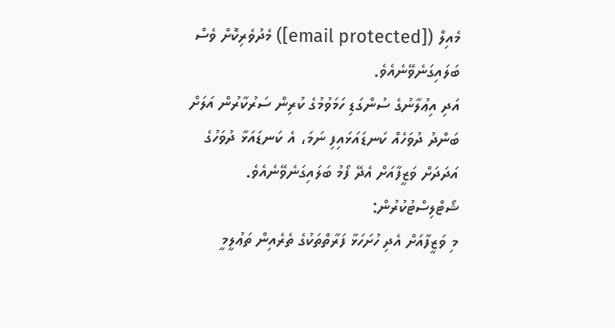މެއިލް ([email protected]) މެދުވެރިކޮށް ވެސް ބަލައިގަނެވޭނެއެވެ.
އަދި އިޢުލާނުގެ ސުންގަޑި ހަމަވުމުގެ ކުރިން ސަރުކާރުން އަލަށް ބަންދު ދުވަހެއް ކަނޑައަޅައިފި ނަމަ، އެ ކަނޑައަޅާ ދުވަހުގެ އަދަދަށް ވަޒީފާއަށް އެދޭ ފޯމު ބަލައިގަނެވޭނެއެވެ.
ޝޯޓްލިސްޓުކުރުން:
މި ވަޒީފާއަށް އެދި ހުށަހަޅާ ފަރާތްތަކުގެ ތެރެއިން ތަޢުލީމީ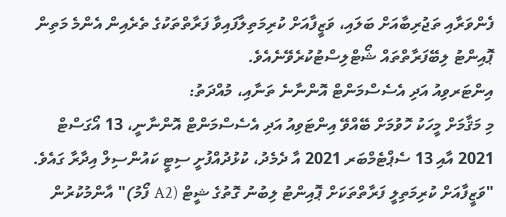ފެންވަރާއި ތަޖުރިބާއަށް ބަލައި، ވަޒީފާއަށް ކުރިމަތިލާފައިވާ ފަރާތްތަކުގެ ތެރެއިން އެންމެ މަތިން ޕޮއިންޓު ލިބޭފަރާތްތައް ޝޯޓްލިސްޓުކުރެވޭނެއެވެ.
އިންޓަރވިއު އަދި އެސެސްމަންޓް އޮންނާނެ ތަނާއި، މުއްދަތު:
މި މަޤާމަށް މީހަކު ހޮވުމަށް ބޭއްވޭ އިންޓަވިއު އަދި އެސެސްމަންޓް އޮންނާނީ، 13 އޯގަސްޓް 2021 އާއި 13 ސެޕްޓެމްބަރ 2021 އާ ދެމެދު، ކުޅުދުއްފުށީ ސިޓީ ކައުންސިލް އިދާރާ ގައެވެ.
"ވަޒީފާއަށް ކުރިމަތިލީ ފަރާތްތަކަށް ޕޮއިންޓު ލިބުނު ގޮތުގެ ޝީޓް (A2 ފޯމު)" އާންމުކުރުން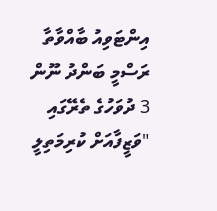އިންޓަވިއު ބާއްވާތާ ރަސްމީ ބަންދު ނޫން 3 ދުވަހުގެ ތެރޭގައި "ވަޒީފާއަށް ކުރިމަތިލީ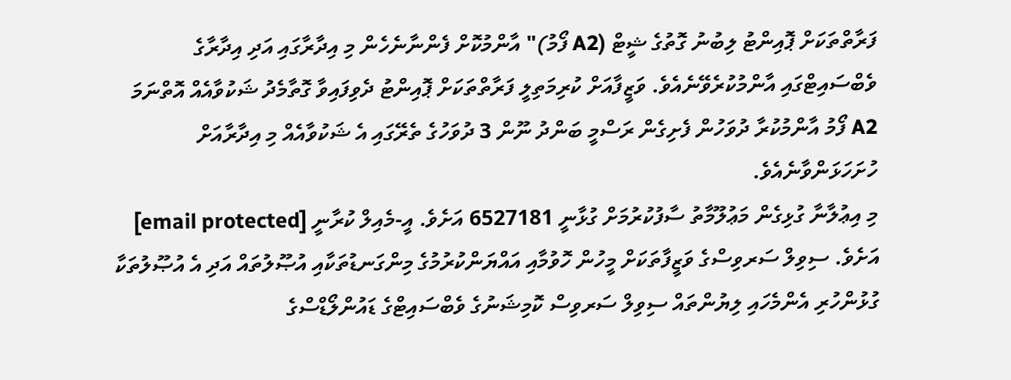ފަރާތްތަކަށް ޕޮއިންޓު ލިބުނު ގޮތުގެ ޝީޓް (A2 ފޯމު)" އާންމުކޮށް ފެންނާނެހެން މި އިދާރާގައި އަދި އިދާރާގެ ވެބްސައިޓްގައި އާންމުކުރެވޭނެއެވެ. ވަޒީފާއަށް ކުރިމަތިލީ ފަރާތްތަކަށް ޕޮއިންޓު ދެވިފައިވާ ގޮތާމެދު ޝަކުވާއެއް އޮތްނަމަ A2 ފޯމު އާންމުކުރާ ދުވަހުން ފެށިގެން ރަސްމީ ބަންދު ނޫން 3 ދުވަހުގެ ތެރޭގައި އެ ޝަކުވާއެއް މި އިދާރާއަށް ހުށަހަޅަންވާނެއެވެ.
މި އިޢުލާނާ ގުޅިގެން މަޢުލޫމާތު ސާފުކުރުމަށް ގުޅާނީ 6527181 އަށެވެ. އީ-މެއިލް ކުރާނީ [email protected] އަށެވެ. ސިވިލް ސަރވިސްގެ ވަޒީފާތަކަށް މީހުން ހޮވުމާއި އައްޔަންކުރުމުގެ މިންގަނޑުތަކާއި އުޞޫލުތައް އަދި އެ އުޞޫލުތަކާ ގުޅުންހުރި އެންމެހައި ލިޔުންތައް ސިވިލް ސަރވިސް ކޮމިޝަނުގެ ވެބްސައިޓްގެ ޑައުންލޯޑްސްގެ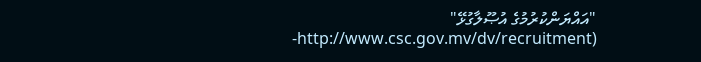"އައްޔަންކުރުމުގެ އުޞޫލާގުޅޭ" (http://www.csc.gov.mv/dv/recruitment-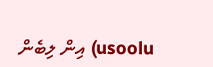usoolu) އިން ލިބެން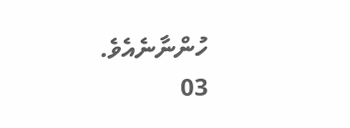ހުންނާނެއެވެ.
03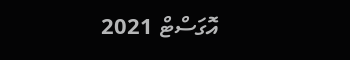އޮގަސްޓް 2021